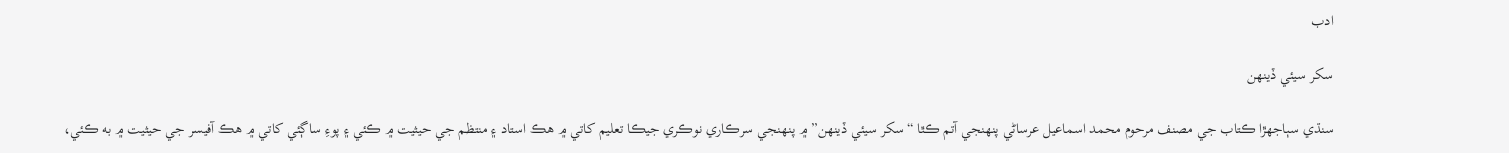ادب

سکر سيئي ڏينهن

سنڌي سٻاجهڙا ڪتاب جي مصنف مرحوم محمد اسماعيل عرساڻي پنهنجي آتم ڪٿا “سکر سيئي ڏينهن” ۾ پنهنجي سرڪاري نوڪري جيڪا تعليم کاتي ۾ هڪ استاد ۽ منتظم جي حيثيت ۾ ڪئي ۽ پوءِ ساڳئي کاتي ۾ هڪ آفيسر جي حيثيت ۾ به ڪئي،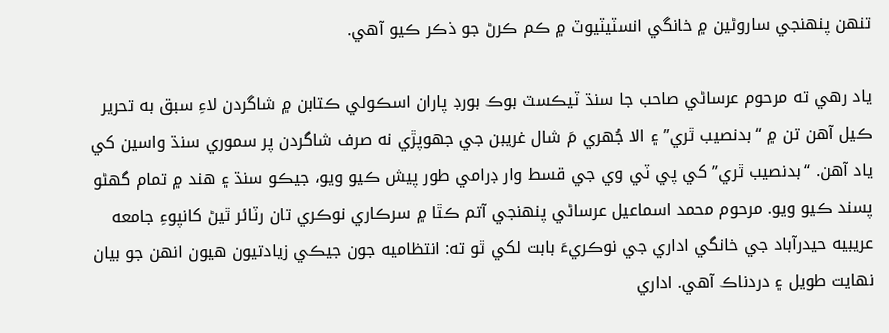تنهن پنهنجي ساروڻين ۾ خانگي انسٽيٽيوٽ ۾ ڪم ڪرڻ جو ذڪر ڪيو آهي.

ياد رهي ته مرحوم عرساڻي صاحب جا سنڌ ٽيڪسٽ بوڪ بورڊ پاران اسڪولي ڪتابن ۾ شاگردن لاءِ سبق به تحرير ڪيل آهن تن ۾ “بدنصيب ٿري” ۽ الا جُهري مَ شال غريبن جي جهوپڙي نه صرف شاگردن پر سموري سنڌ واسين کي ياد آهن. “بدنصيب ٿري” کي پي ٽي وي جي قسط وار ڊرامي طور پيش ڪيو ويو، جيڪو سنڌ ۽ هند ۾ تمام گهڻو پسند ڪيو ويو. مرحوم محمد اسماعيل عرساڻي پنهنجي آتم ڪٿا ۾ سرڪاري نوڪري تان رٽائر ٿيڻ کانپوءِ جامعه عريبيه حيدرآباد جي خانگي اداري جي نوڪريءَ بابت لکي ٿو ته: انتظاميه جون جيڪي زيادتيون هيون انهن جو بيان نهايت طويل ۽ دردناڪ آهي. اداري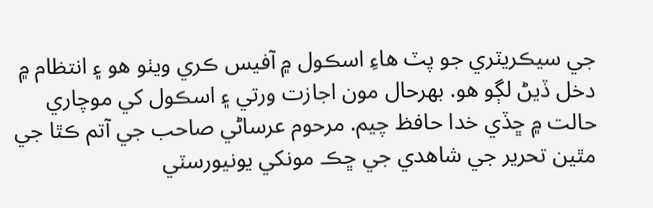جي سيڪريٽري جو پٽ هاءِ اسڪول ۾ آفيس ڪري ويٺو هو ۽ انتظام ۾ دخل ڏيڻ لڳو هو. بهرحال مون اجازت ورتي ۽ اسڪول کي موچاري حالت ۾ ڇڏي خدا حافظ چيم. مرحوم عرساڻي صاحب جي آتم ڪٿا جي مٿين تحرير جي شاهدي جي ڇڪ مونکي يونيورسٽي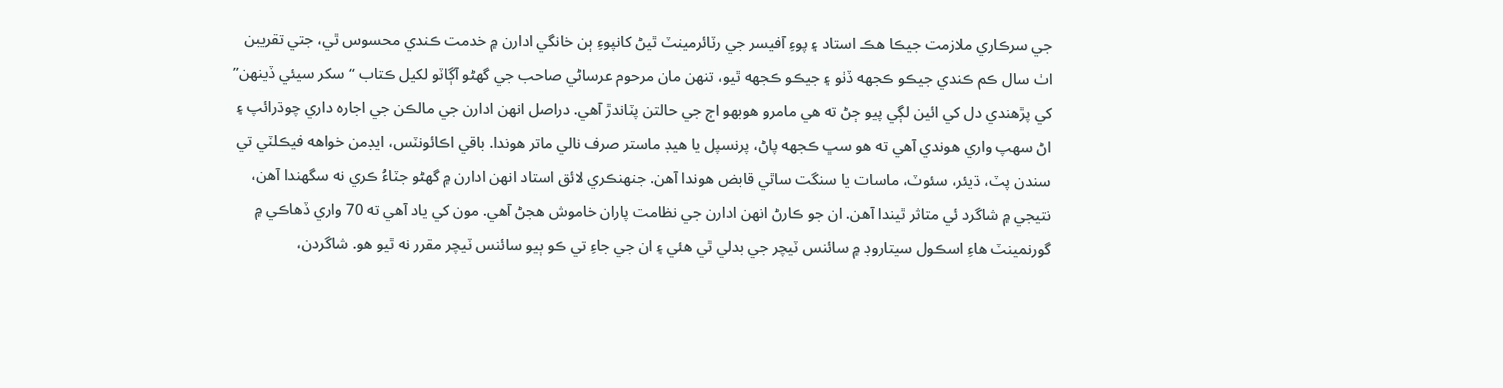جي سرڪاري ملازمت جيڪا هڪ استاد ۽ پوءِ آفيسر جي رٽائرمينٽ ٿيڻ کانپوءِ ٻن خانگي ادارن ۾ خدمت ڪندي محسوس ٿي، جتي تقريبن اٺ سال ڪم ڪندي جيڪو ڪجهه ڏٺو ۽ جيڪو ڪجهه ٿيو، تنهن مان مرحوم عرساڻي صاحب جي گهڻو آڳاٽو لکيل ڪتاب “سکر سيئي ڏينهن” کي پڙهندي دل کي ائين لڳي پيو ڄڻ ته هي مامرو هوبهو اڄ جي حالتن پٽاندڙ آهي. دراصل انهن ادارن جي مالڪن جي اجاره داري چوڌرائپ ۽ اڻ سهپ واري هوندي آهي ته هو سڀ ڪجهه پاڻ، پرنسپل يا هيڊ ماستر صرف نالي ماتر هوندا. باقي اڪائونٽس، ايڊمن خواهه فيڪلٽي تي سندن پٽ، ڌيئر، سئوٽ، ماسات يا سنگت ساٿي قابض هوندا آهن. جنهنڪري لائق استاد انهن ادارن ۾ گهڻو جٽاءُ ڪري نه سگهندا آهن، نتيجي ۾ شاگرد ئي متاثر ٿيندا آهن. ان جو ڪارڻ انهن ادارن جي نظامت پاران خاموش هجڻ آهي. مون کي ياد آهي ته 70 واري ڏهاڪي ۾ گورنمينٽ هاءِ اسڪول سيتاروڊ ۾ سائنس ٽيچر جي بدلي ٿي هئي ۽ ان جي جاءِ تي ڪو ٻيو سائنس ٽيچر مقرر نه ٿيو هو. شاگردن،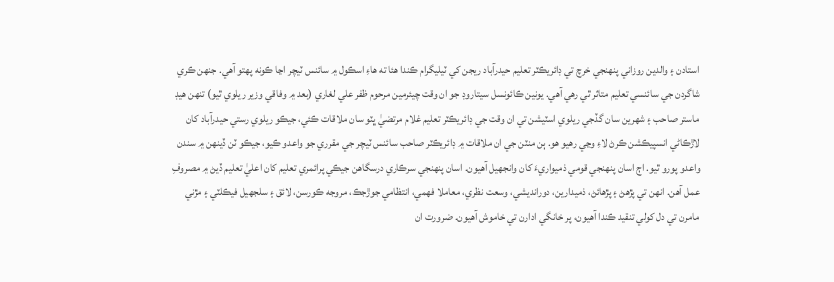استادن ۽ والدين روزاني پنهنجي خرچ تي ڊائريڪٽر تعليم حيدرآباد ريجن کي ٽيليگرام ڪندا هئا ته هاءِ اسڪول ۾ سائنس ٽيچر اڃا ڪونه پهتو آهي. جنهن ڪري شاگردن جي سائنسي تعليم متاثر ٿي رهي آهي. يونين ڪائونسل سيتاروڊ جو ان وقت چيئرمين مرحوم ظفر علي لغاري (بعد ۾ وفاقي وزير ريلوي ٿيو) تنهن هيڊ ماستر صاحب ۽ شهرين سان گڏجي ريلوي اسٽيشن تي ان وقت جي ڊائريڪٽر تعليم غلام مرتضيٰ ڀٽو سان ملاقات ڪئي، جيڪو ريلوي رستي حيدرآباد کان لاڙڪاڻي انسپيڪشن ڪرڻ لاءِ وڃي رهيو هو. ٻن منٽن جي ان ملاقات ۾ ڊائريڪٽر صاحب سائنس ٽيچر جي مقرري جو واعدو ڪيو، جيڪو ٽن ڏينهن ۾ سندن واعدو پورو ٿيو. اڄ اسان پنهنجي قومي ذميواريءَ کان وانجهيل آهيون. اسان پنهنجي سرڪاري درسگاهن جيڪي پرائمري تعليم کان اعليٰ تعليم ڏيڻ ۾ مصروفِ عمل آهن. انهن تي پڙهڻ ۽ پڙهائڻ، ذميدارين، دورانديشي، وسعت نظري، معاملا فهمي، انتظامي جوڙجڪ، مروجه ڪورسن، لائق ۽ سلجهيل فيڪلٽي ۽ مڙني مامرن تي دل کولي تنقيد ڪندا آهيون، پر خانگي ادارن تي خاموش آهيون. ضرورت ان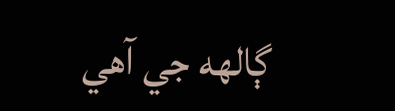ڳالهه جي آهي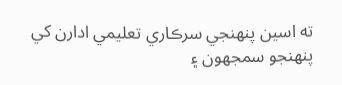ته اسين پنهنجي سرڪاري تعليمي ادارن کي پنهنجو سمجهون ۽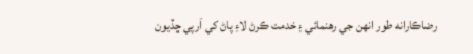رضاڪارانه طور انهن جي رهنمائي ۽ خدمت ڪرڻ لاءِ پاڻ کي اَرپي ڇڏيون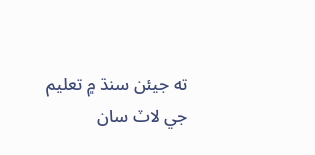ته جيئن سنڌ ۾ تعليم جي لاٽ سان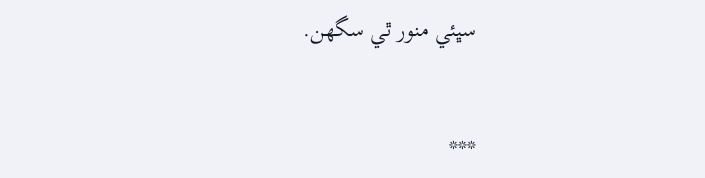سڀئي منور ٿي سگهن.

***